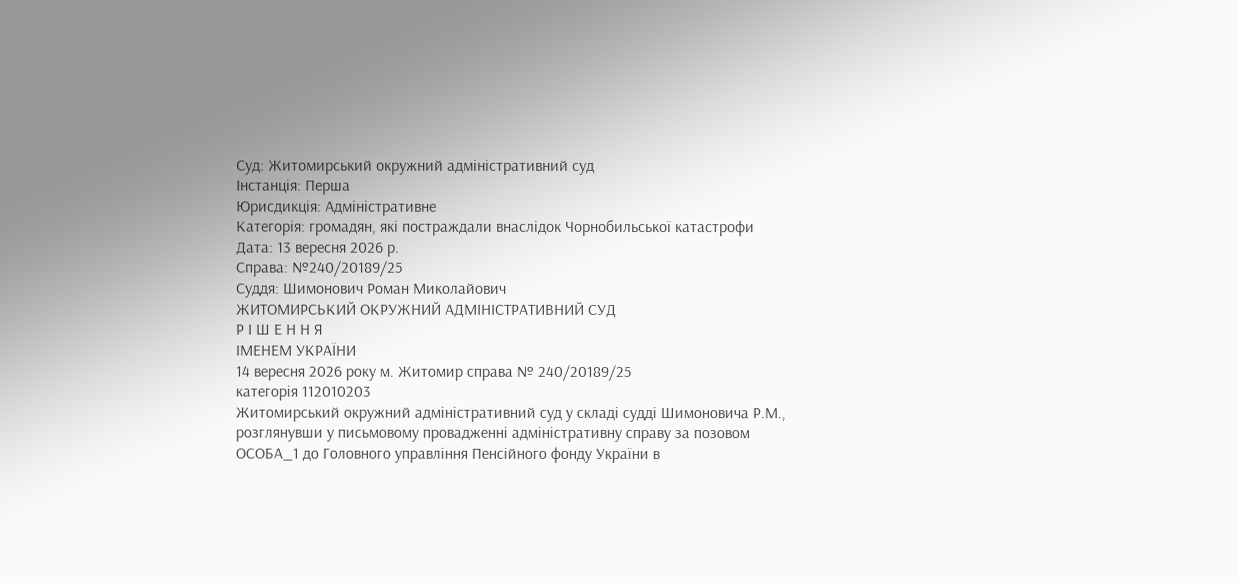Суд: Житомирський окружний адміністративний суд
Інстанція: Перша
Юрисдикція: Адміністративне
Категорія: громадян, які постраждали внаслідок Чорнобильської катастрофи
Дата: 13 вересня 2026 р.
Справа: №240/20189/25
Суддя: Шимонович Роман Миколайович
ЖИТОМИРСЬКИЙ ОКРУЖНИЙ АДМІНІСТРАТИВНИЙ СУД
Р І Ш Е Н Н Я
ІМЕНЕМ УКРАЇНИ
14 вересня 2026 року м. Житомир справа № 240/20189/25
категорія 112010203
Житомирський окружний адміністративний суд у складі судді Шимоновича Р.М., розглянувши у письмовому провадженні адміністративну справу за позовом ОСОБА_1 до Головного управління Пенсійного фонду України в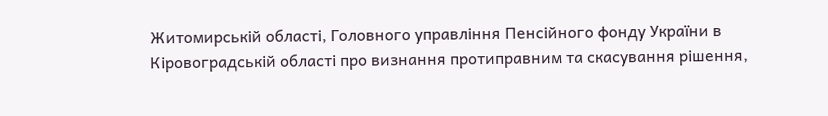Житомирській області, Головного управління Пенсійного фонду України в Кіровоградській області про визнання протиправним та скасування рішення,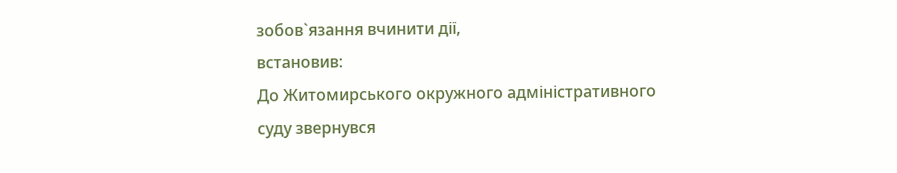зобов`язання вчинити дії,
встановив:
До Житомирського окружного адміністративного суду звернувся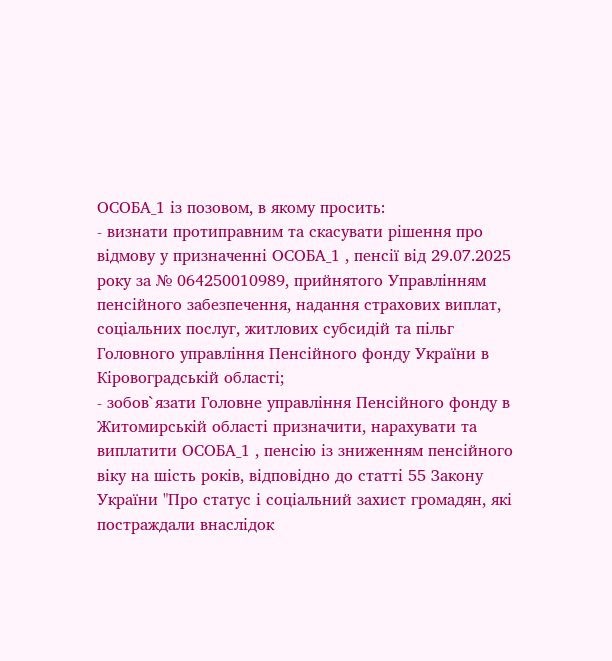ОСОБА_1 із позовом, в якому просить:
- визнати протиправним та скасувати рішення про відмову у призначенні ОСОБА_1 , пенсії від 29.07.2025 року за № 064250010989, прийнятого Управлінням пенсійного забезпечення, надання страхових виплат, соціальних послуг, житлових субсидій та пільг Головного управління Пенсійного фонду України в Кіровоградській області;
- зобов`язати Головне управління Пенсійного фонду в Житомирській області призначити, нарахувати та виплатити ОСОБА_1 , пенсію із зниженням пенсійного віку на шість років, відповідно до статті 55 Закону України "Про статус і соціальний захист громадян, які постраждали внаслідок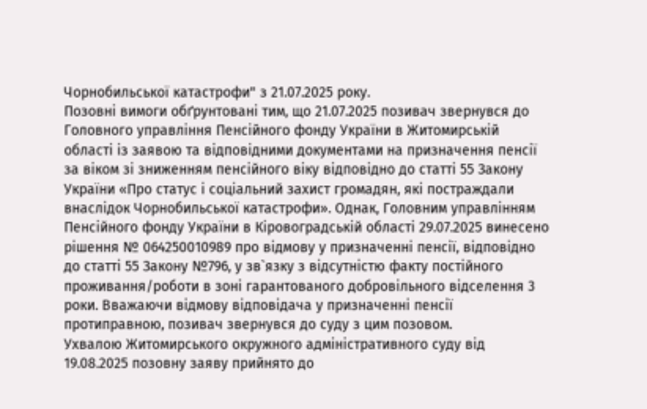Чорнобильської катастрофи" з 21.07.2025 року.
Позовні вимоги обґрунтовані тим, що 21.07.2025 позивач звернувся до Головного управління Пенсійного фонду України в Житомирській області із заявою та відповідними документами на призначення пенсії за віком зі зниженням пенсійного віку відповідно до статті 55 Закону України «Про статус і соціальний захист громадян, які постраждали внаслідок Чорнобильської катастрофи». Однак, Головним управлінням Пенсійного фонду України в Кіровоградській області 29.07.2025 винесено рішення № 064250010989 про відмову у призначенні пенсії, відповідно до статті 55 Закону №796, у зв`язку з відсутністю факту постійного проживання/роботи в зоні гарантованого добровільного відселення 3 роки. Вважаючи відмову відповідача у призначенні пенсії протиправною, позивач звернувся до суду з цим позовом.
Ухвалою Житомирського окружного адміністративного суду від 19.08.2025 позовну заяву прийнято до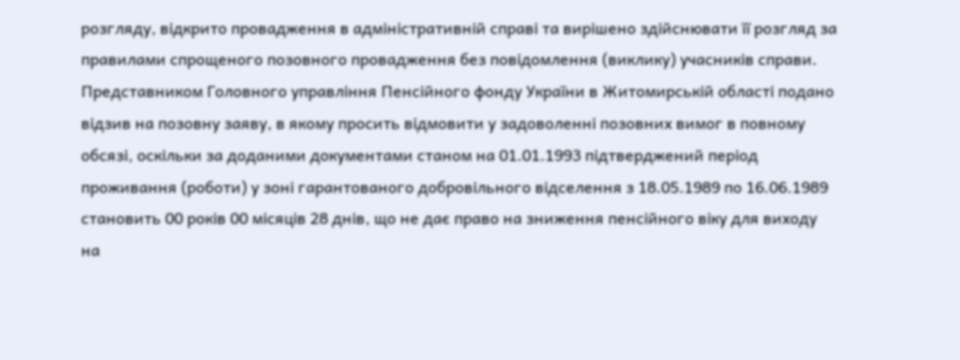розгляду, відкрито провадження в адміністративній справі та вирішено здійснювати її розгляд за правилами спрощеного позовного провадження без повідомлення (виклику) учасників справи.
Представником Головного управління Пенсійного фонду України в Житомирській області подано відзив на позовну заяву, в якому просить відмовити у задоволенні позовних вимог в повному обсязі, оскільки за доданими документами станом на 01.01.1993 підтверджений період проживання (роботи) у зоні гарантованого добровільного відселення з 18.05.1989 по 16.06.1989 становить 00 років 00 місяців 28 днів, що не дає право на зниження пенсійного віку для виходу на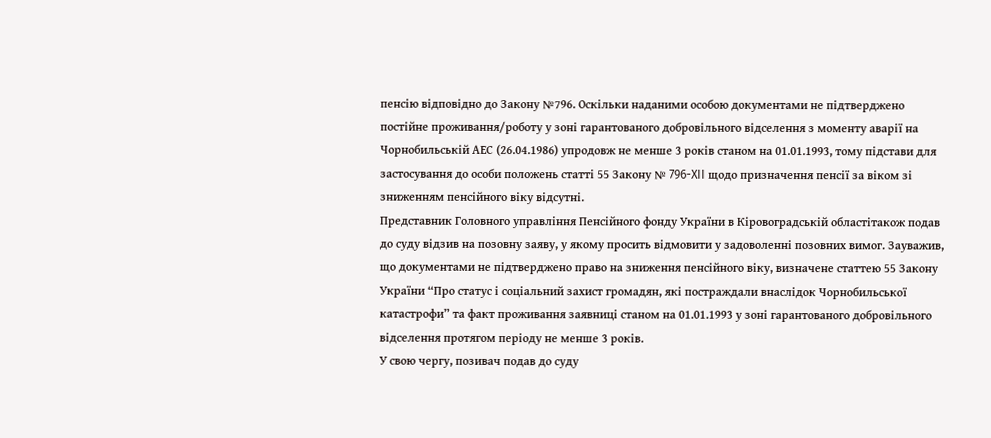пенсію відповідно до Закону №796. Оскільки наданими особою документами не підтверджено постійне проживання/роботу у зоні гарантованого добровільного відселення з моменту аварії на Чорнобильській АЕС (26.04.1986) упродовж не менше 3 років станом на 01.01.1993, тому підстави для застосування до особи положень статті 55 Закону № 796-XII щодо призначення пенсії за віком зі зниженням пенсійного віку відсутні.
Представник Головного управління Пенсійного фонду України в Кіровоградській областітакож подав до суду відзив на позовну заяву, у якому просить відмовити у задоволенні позовних вимог. Зауважив, що документами не підтверджено право на зниження пенсійного віку, визначене статтею 55 Закону України “Про статус і соціальний захист громадян, які постраждали внаслідок Чорнобильської катастрофи” та факт проживання заявниці станом на 01.01.1993 у зоні гарантованого добровільного відселення протягом періоду не менше 3 років.
У свою чергу, позивач подав до суду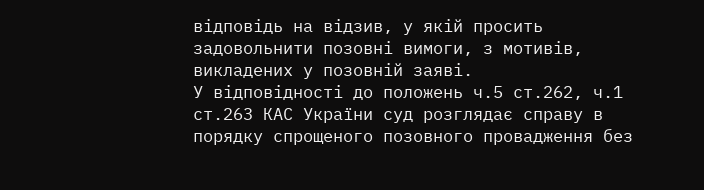відповідь на відзив, у якій просить задовольнити позовні вимоги, з мотивів, викладених у позовній заяві.
У відповідності до положень ч.5 ст.262, ч.1 ст.263 КАС України суд розглядає справу в порядку спрощеного позовного провадження без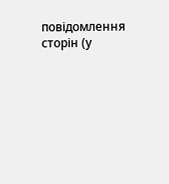повідомлення сторін (у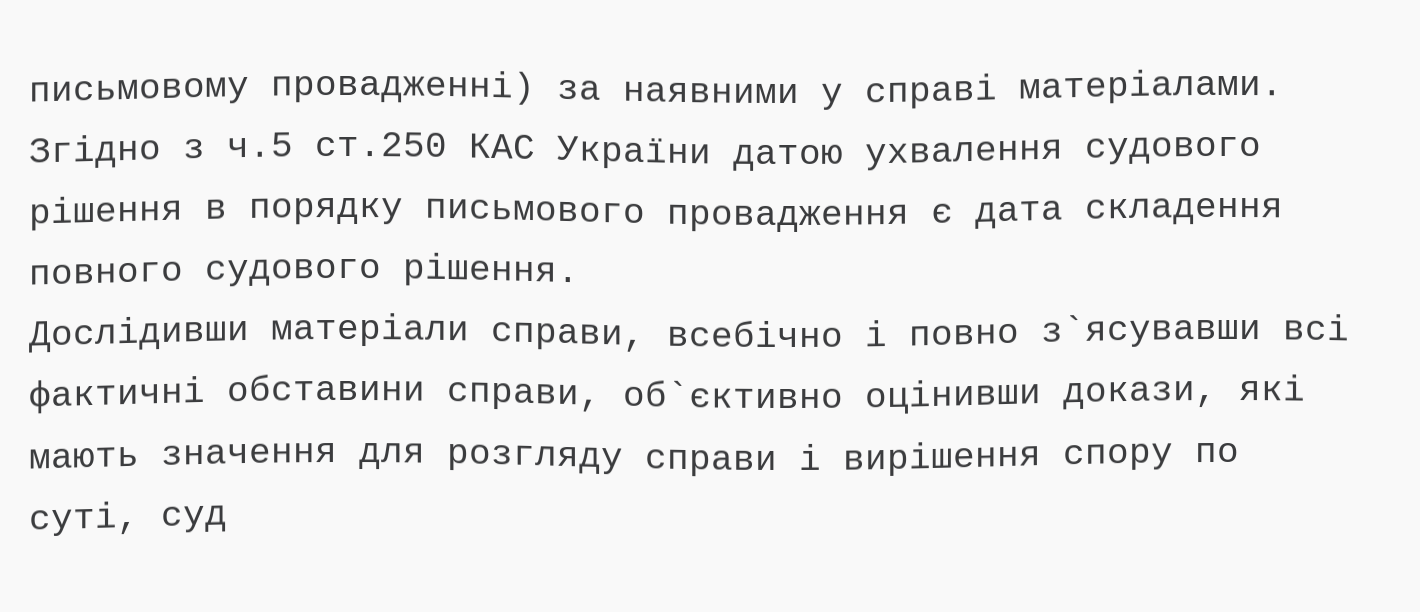письмовому провадженні) за наявними у справі матеріалами.
Згідно з ч.5 ст.250 КАС України датою ухвалення судового рішення в порядку письмового провадження є дата складення повного судового рішення.
Дослідивши матеріали справи, всебічно і повно з`ясувавши всі фактичні обставини справи, об`єктивно оцінивши докази, які мають значення для розгляду справи і вирішення спору по суті, суд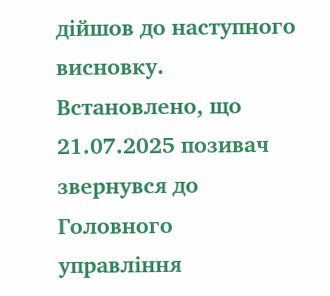дійшов до наступного висновку.
Встановлено, що 21.07.2025 позивач звернувся до Головного управління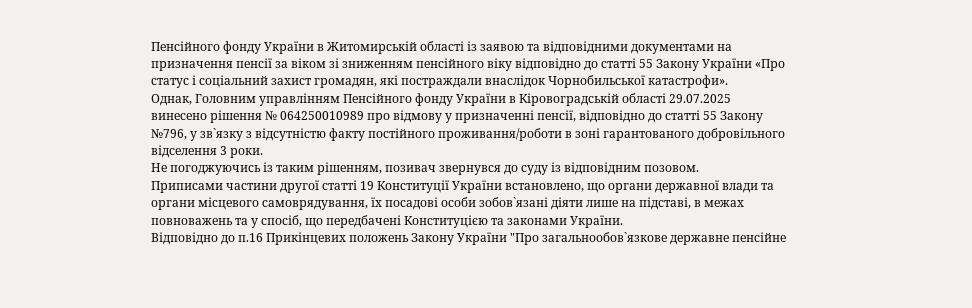Пенсійного фонду України в Житомирській області із заявою та відповідними документами на призначення пенсії за віком зі зниженням пенсійного віку відповідно до статті 55 Закону України «Про статус і соціальний захист громадян, які постраждали внаслідок Чорнобильської катастрофи».
Однак, Головним управлінням Пенсійного фонду України в Кіровоградській області 29.07.2025 винесено рішення № 064250010989 про відмову у призначенні пенсії, відповідно до статті 55 Закону №796, у зв`язку з відсутністю факту постійного проживання/роботи в зоні гарантованого добровільного відселення 3 роки.
Не погоджуючись із таким рішенням, позивач звернувся до суду із відповідним позовом.
Приписами частини другої статті 19 Конституції України встановлено, що органи державної влади та органи місцевого самоврядування, їх посадові особи зобов`язані діяти лише на підставі, в межах повноважень та у спосіб, що передбачені Конституцією та законами України.
Відповідно до п.16 Прикінцевих положень Закону України "Про загальнообов`язкове державне пенсійне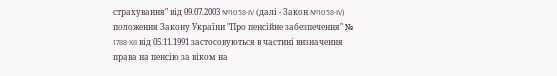страхування" від 09.07.2003 №1058-IV (далі - Закон №1058-IV) положення Закону України "Про пенсійне забезпечення" № 1788-XII від 05.11.1991 застосовуються в частині визначення права на пенсію за віком на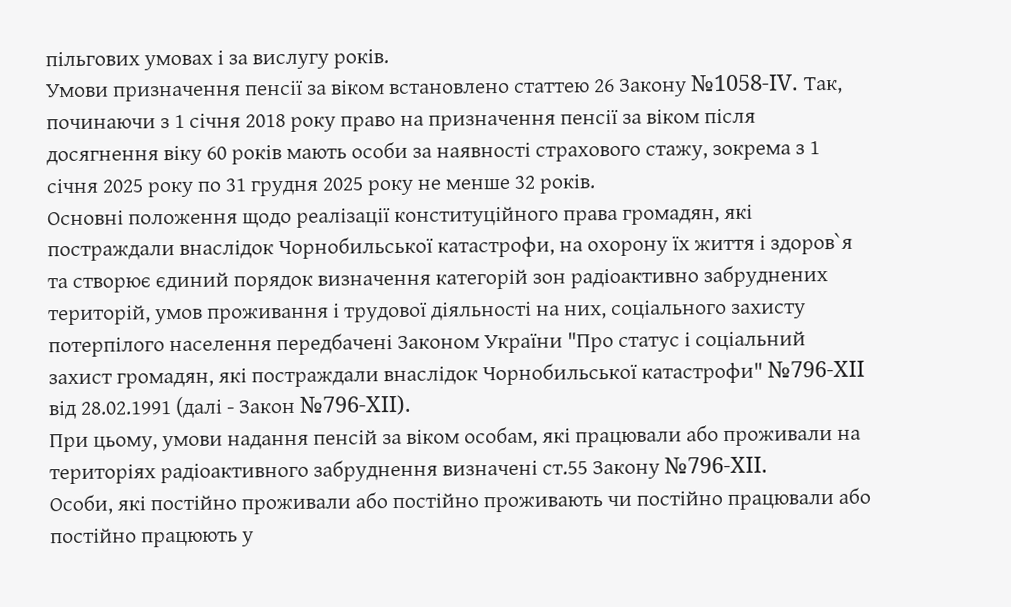пільгових умовах і за вислугу років.
Умови призначення пенсії за віком встановлено статтею 26 Закону №1058-IV. Так, починаючи з 1 січня 2018 року право на призначення пенсії за віком після досягнення віку 60 років мають особи за наявності страхового стажу, зокрема з 1 січня 2025 року по 31 грудня 2025 року не менше 32 років.
Основні положення щодо реалізації конституційного права громадян, які постраждали внаслідок Чорнобильської катастрофи, на охорону їх життя і здоров`я та створює єдиний порядок визначення категорій зон радіоактивно забруднених територій, умов проживання і трудової діяльності на них, соціального захисту потерпілого населення передбачені Законом України "Про статус і соціальний захист громадян, які постраждали внаслідок Чорнобильської катастрофи" №796-XII від 28.02.1991 (далі - Закон №796-XII).
При цьому, умови надання пенсій за віком особам, які працювали або проживали на територіях радіоактивного забруднення визначені ст.55 Закону №796-XII.
Особи, які постійно проживали або постійно проживають чи постійно працювали або постійно працюють у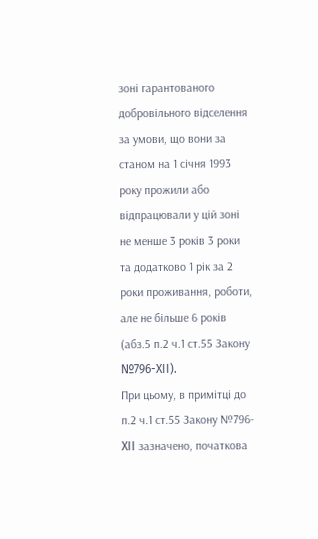зоні гарантованого добровільного відселення за умови, що вони за станом на 1 січня 1993 року прожили або відпрацювали у цій зоні не менше 3 років 3 роки та додатково 1 рік за 2 роки проживання, роботи, але не більше 6 років (абз.5 п.2 ч.1 ст.55 Закону №796-XII).
При цьому, в примітці до п.2 ч.1 ст.55 Закону №796-XII зазначено, початкова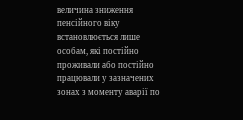величина зниження пенсійного віку встановлюється лише особам, які постійно проживали або постійно працювали у зазначених зонах з моменту аварії по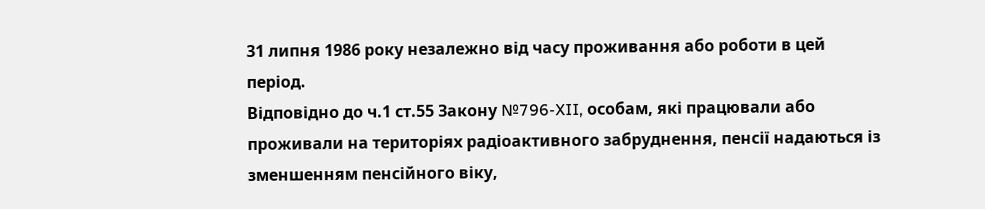31 липня 1986 року незалежно від часу проживання або роботи в цей період.
Відповідно до ч.1 ст.55 Закону №796-XII, особам, які працювали або проживали на територіях радіоактивного забруднення, пенсії надаються із зменшенням пенсійного віку,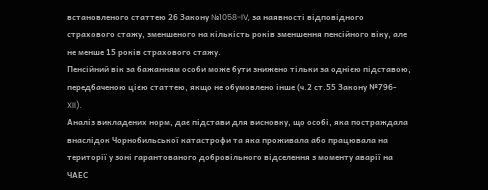встановленого статтею 26 Закону №1058-IV, за наявності відповідного страхового стажу, зменшеного на кількість років зменшення пенсійного віку, але не менше 15 років страхового стажу.
Пенсійний вік за бажанням особи може бути знижено тільки за однією підставою, передбаченою цією статтею, якщо не обумовлено інше (ч.2 ст.55 Закону №796-XII).
Аналіз викладених норм, дає підстави для висновку, що особі, яка постраждала внаслідок Чорнобильської катастрофи та яка проживала або працювала на території у зоні гарантованого добровільного відселення з моменту аварії на ЧАЕС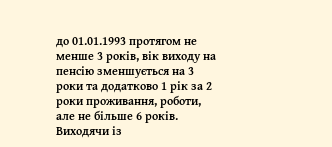до 01.01.1993 протягом не менше 3 років, вік виходу на пенсію зменшується на 3 роки та додатково 1 рік за 2 роки проживання, роботи, але не більше 6 років.
Виходячи із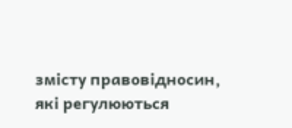змісту правовідносин, які регулюються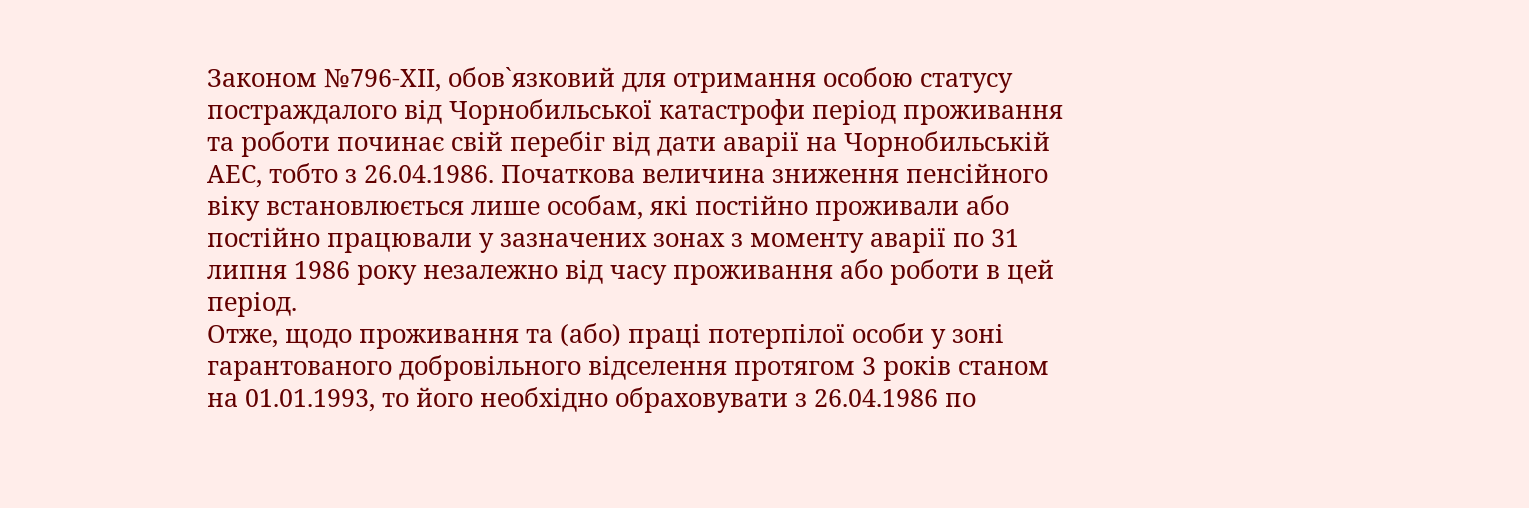Законом №796-ХІІ, обов`язковий для отримання особою статусу постраждалого від Чорнобильської катастрофи період проживання та роботи починає свій перебіг від дати аварії на Чорнобильській АЕС, тобто з 26.04.1986. Початкова величина зниження пенсійного віку встановлюється лише особам, які постійно проживали або постійно працювали у зазначених зонах з моменту аварії по 31 липня 1986 року незалежно від часу проживання або роботи в цей період.
Отже, щодо проживання та (або) праці потерпілої особи у зоні гарантованого добровільного відселення протягом 3 років станом на 01.01.1993, то його необхідно обраховувати з 26.04.1986 по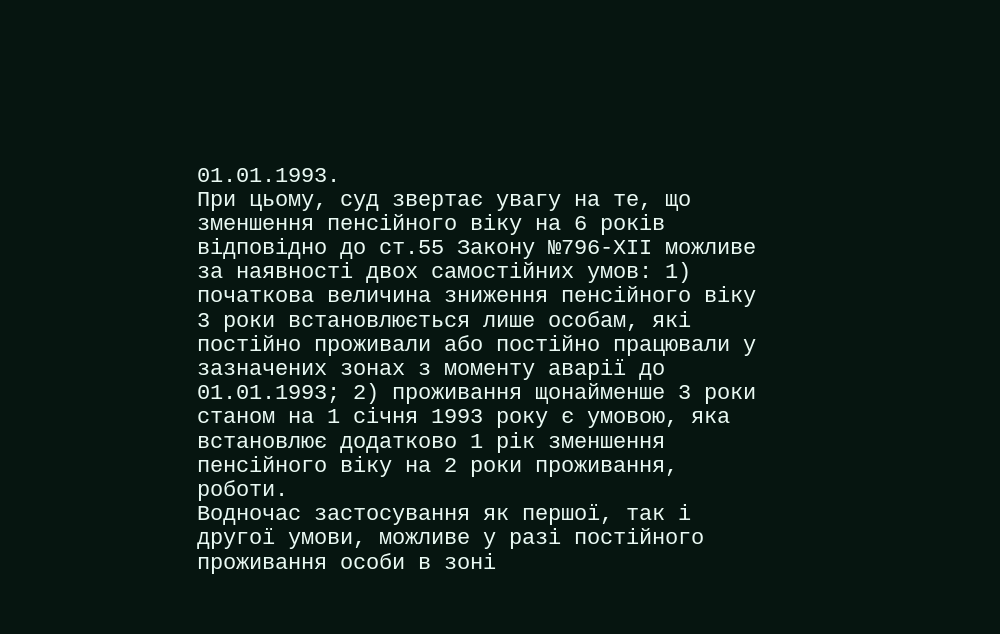01.01.1993.
При цьому, суд звертає увагу на те, що зменшення пенсійного віку на 6 років відповідно до ст.55 Закону №796-ХІІ можливе за наявності двох самостійних умов: 1) початкова величина зниження пенсійного віку 3 роки встановлюється лише особам, які постійно проживали або постійно працювали у зазначених зонах з моменту аварії до 01.01.1993; 2) проживання щонайменше 3 роки станом на 1 січня 1993 року є умовою, яка встановлює додатково 1 рік зменшення пенсійного віку на 2 роки проживання, роботи.
Водночас застосування як першої, так і другої умови, можливе у разі постійного проживання особи в зоні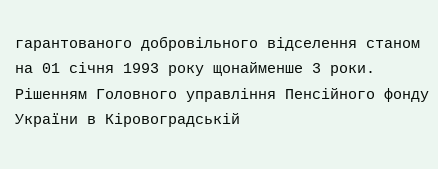гарантованого добровільного відселення станом на 01 січня 1993 року щонайменше 3 роки.
Рішенням Головного управління Пенсійного фонду України в Кіровоградській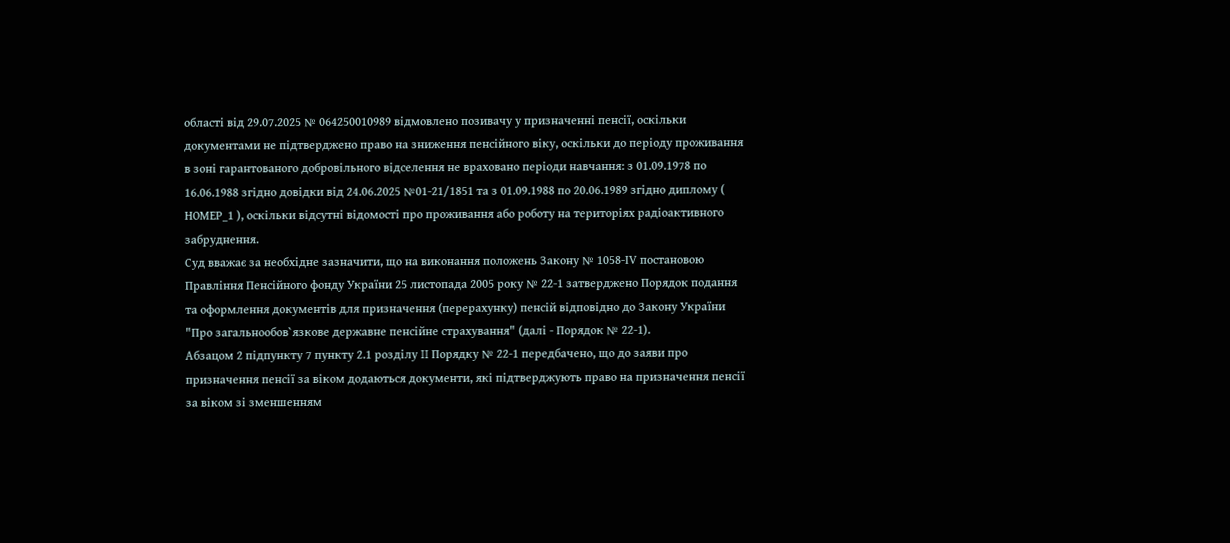області від 29.07.2025 № 064250010989 відмовлено позивачу у призначенні пенсії, оскільки документами не підтверджено право на зниження пенсійного віку, оскільки до періоду проживання в зоні гарантованого добровільного відселення не враховано періоди навчання: з 01.09.1978 по 16.06.1988 згідно довідки від 24.06.2025 №01-21/1851 та з 01.09.1988 по 20.06.1989 згідно диплому ( НОМЕР_1 ), оскільки відсутні відомості про проживання або роботу на територіях радіоактивного забруднення.
Суд вважає за необхідне зазначити, що на виконання положень Закону № 1058-ІV постановою Правління Пенсійного фонду України 25 листопада 2005 року № 22-1 затверджено Порядок подання та оформлення документів для призначення (перерахунку) пенсій відповідно до Закону України "Про загальнообов`язкове державне пенсійне страхування" (далі - Порядок № 22-1).
Абзацом 2 підпункту 7 пункту 2.1 розділу II Порядку № 22-1 передбачено, що до заяви про призначення пенсії за віком додаються документи, які підтверджують право на призначення пенсії за віком зі зменшенням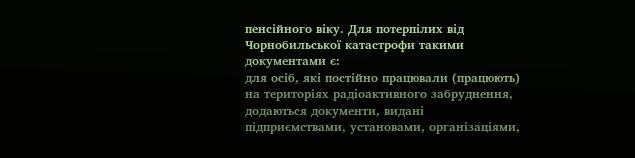пенсійного віку. Для потерпілих від Чорнобильської катастрофи такими документами є:
для осіб, які постійно працювали (працюють) на територіях радіоактивного забруднення, додаються документи, видані підприємствами, установами, організаціями,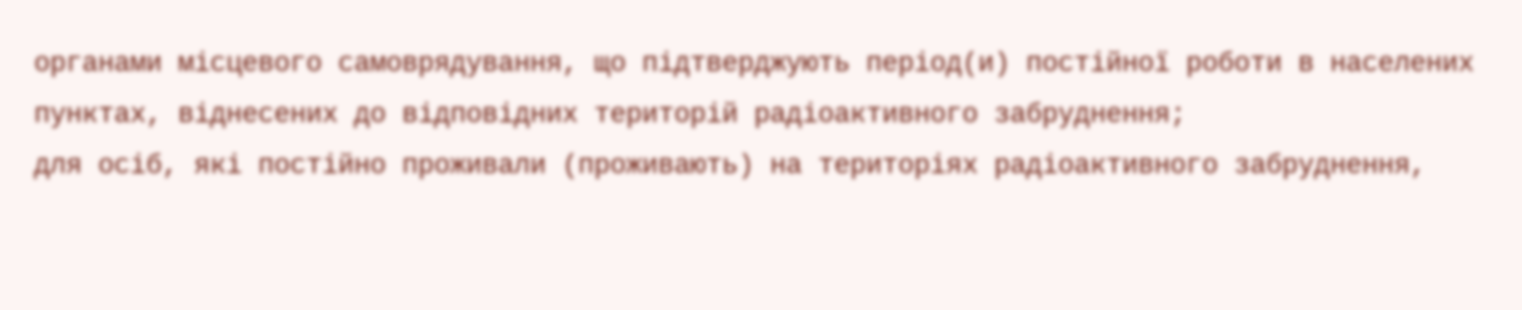органами місцевого самоврядування, що підтверджують період(и) постійної роботи в населених пунктах, віднесених до відповідних територій радіоактивного забруднення;
для осіб, які постійно проживали (проживають) на територіях радіоактивного забруднення,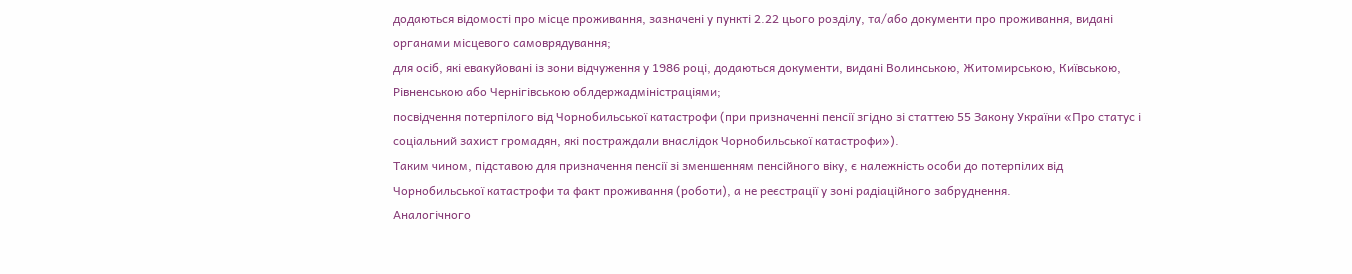додаються відомості про місце проживання, зазначені у пункті 2.22 цього розділу, та/або документи про проживання, видані органами місцевого самоврядування;
для осіб, які евакуйовані із зони відчуження у 1986 році, додаються документи, видані Волинською, Житомирською, Київською, Рівненською або Чернігівською облдержадміністраціями;
посвідчення потерпілого від Чорнобильської катастрофи (при призначенні пенсії згідно зі статтею 55 Закону України «Про статус і соціальний захист громадян, які постраждали внаслідок Чорнобильської катастрофи»).
Таким чином, підставою для призначення пенсії зі зменшенням пенсійного віку, є належність особи до потерпілих від Чорнобильської катастрофи та факт проживання (роботи), а не реєстрації у зоні радіаційного забруднення.
Аналогічного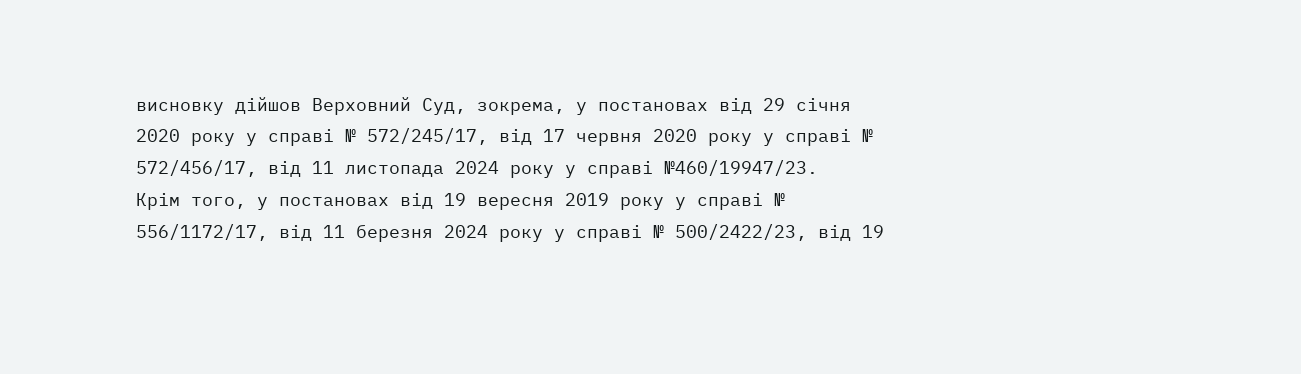висновку дійшов Верховний Суд, зокрема, у постановах від 29 січня 2020 року у справі № 572/245/17, від 17 червня 2020 року у справі № 572/456/17, від 11 листопада 2024 року у справі №460/19947/23.
Крім того, у постановах від 19 вересня 2019 року у справі № 556/1172/17, від 11 березня 2024 року у справі № 500/2422/23, від 19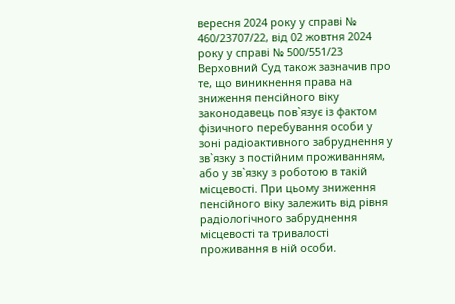вересня 2024 року у справі № 460/23707/22, від 02 жовтня 2024 року у справі № 500/551/23 Верховний Суд також зазначив про те, що виникнення права на зниження пенсійного віку законодавець пов`язує із фактом фізичного перебування особи у зоні радіоактивного забруднення у зв`язку з постійним проживанням, або у зв`язку з роботою в такій місцевості. При цьому зниження пенсійного віку залежить від рівня радіологічного забруднення місцевості та тривалості проживання в ній особи.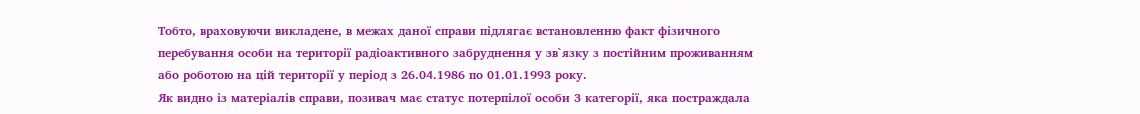Тобто, враховуючи викладене, в межах даної справи підлягає встановленню факт фізичного перебування особи на території радіоактивного забруднення у зв`язку з постійним проживанням або роботою на цій території у період з 26.04.1986 по 01.01.1993 року.
Як видно із матеріалів справи, позивач має статус потерпілої особи 3 категорії, яка постраждала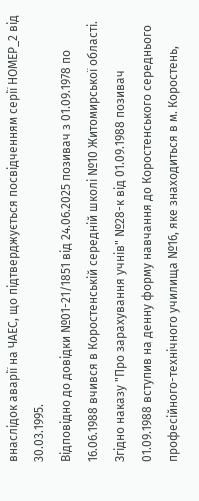внаслідок аварії на ЧАЕС, що підтверджується посвідченням серії НОМЕР_2 від 30.03.1995.
Відповідно до довідки №01-21/1851 від 24.06.2025 позивач з 01.09.1978 по 16.06.1988 вчився в Коростенській середній школі №10 Житомирської області.
Згідно наказу "Про зарахування учнів" №28-к від 01.09.1988 позивач 01.09.1988 вступив на денну форму навчання до Коростенського середнього професійного-технічного училища №16, яке знаходиться в м. Коростень,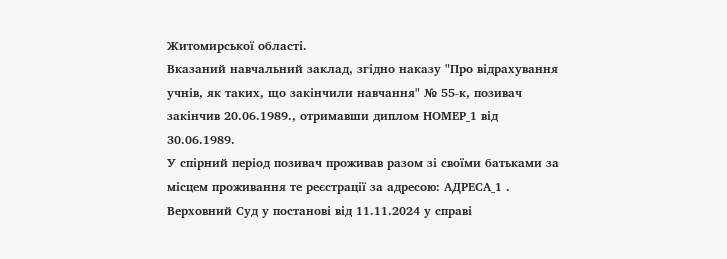Житомирської області.
Вказаний навчальний заклад, згідно наказу "Про відрахування учнів, як таких, що закінчили навчання" № 55-к, позивач закінчив 20.06.1989., отримавши диплом НОМЕР_1 від 30.06.1989.
У спірний період позивач проживав разом зі своїми батьками за місцем проживання те реєстрації за адресою: АДРЕСА_1 .
Верховний Суд у постанові від 11.11.2024 у справі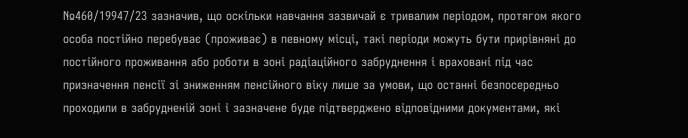№460/19947/23 зазначив, що оскільки навчання зазвичай є тривалим періодом, протягом якого особа постійно перебуває (проживає) в певному місці, такі періоди можуть бути прирівняні до постійного проживання або роботи в зоні радіаційного забруднення і враховані під час призначення пенсії зі зниженням пенсійного віку лише за умови, що останні безпосередньо проходили в забрудненій зоні і зазначене буде підтверджено відповідними документами, які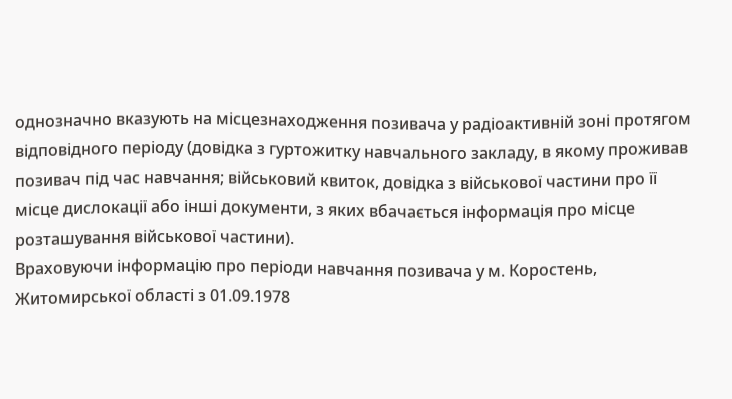однозначно вказують на місцезнаходження позивача у радіоактивній зоні протягом відповідного періоду (довідка з гуртожитку навчального закладу, в якому проживав позивач під час навчання; військовий квиток, довідка з військової частини про її місце дислокації або інші документи, з яких вбачається інформація про місце розташування військової частини).
Враховуючи інформацію про періоди навчання позивача у м. Коростень, Житомирської області з 01.09.1978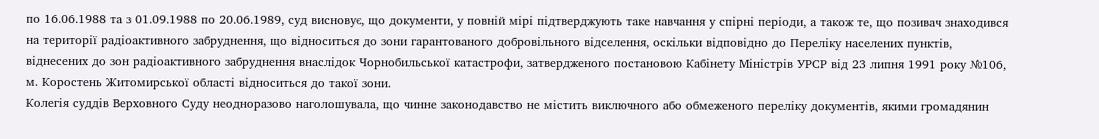по 16.06.1988 та з 01.09.1988 по 20.06.1989, суд висновує, що документи, у повній мірі підтверджують таке навчання у спірні періоди, а також те, що позивач знаходився на території радіоактивного забруднення, що відноситься до зони гарантованого добровільного відселення, оскільки відповідно до Переліку населених пунктів, віднесених до зон радіоактивного забруднення внаслідок Чорнобильської катастрофи, затвердженого постановою Кабінету Міністрів УРСР від 23 липня 1991 року №106, м. Коростень Житомирської області відноситься до такої зони.
Колегія суддів Верховного Суду неодноразово наголошувала, що чинне законодавство не містить виключного або обмеженого переліку документів, якими громадянин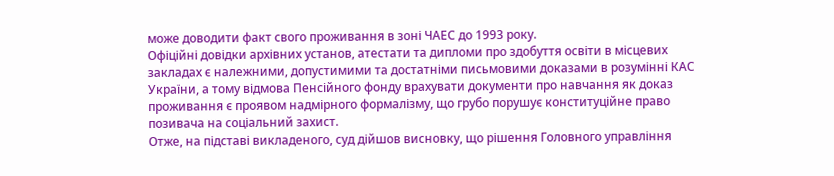може доводити факт свого проживання в зоні ЧАЕС до 1993 року.
Офіційні довідки архівних установ, атестати та дипломи про здобуття освіти в місцевих закладах є належними, допустимими та достатніми письмовими доказами в розумінні КАС України, а тому відмова Пенсійного фонду врахувати документи про навчання як доказ проживання є проявом надмірного формалізму, що грубо порушує конституційне право позивача на соціальний захист.
Отже, на підставі викладеного, суд дійшов висновку, що рішення Головного управління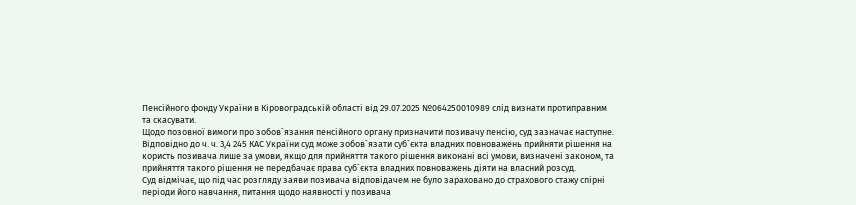Пенсійного фонду України в Кіровоградській області від 29.07.2025 №064250010989 слід визнати протиправним та скасувати.
Щодо позовної вимоги про зобов`язання пенсійного органу призначити позивачу пенсію, суд зазначає наступне.
Відповідно до ч. ч. 3,4 245 КАС України суд може зобов`язати суб`єкта владних повноважень прийняти рішення на користь позивача лише за умови, якщо для прийняття такого рішення виконані всі умови, визначені законом, та прийняття такого рішення не передбачає права суб`єкта владних повноважень діяти на власний розсуд.
Суд відмічає, що під час розгляду заяви позивача відповідачем не було зараховано до страхового стажу спірні періоди його навчання, питання щодо наявності у позивача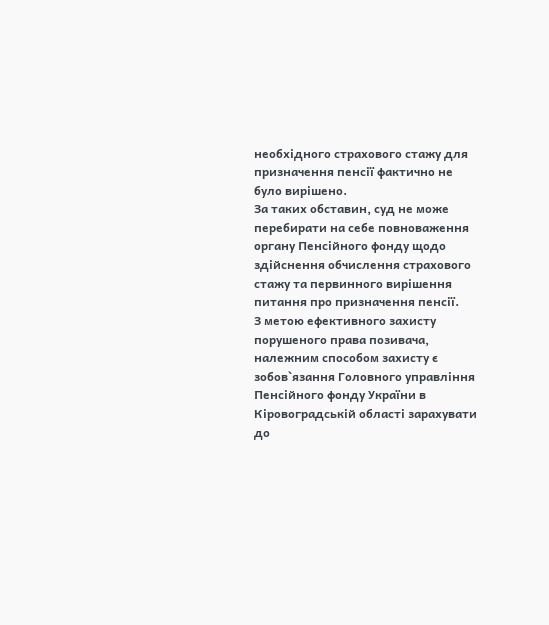необхідного страхового стажу для призначення пенсії фактично не було вирішено.
За таких обставин, суд не може перебирати на себе повноваження органу Пенсійного фонду щодо здійснення обчислення страхового стажу та первинного вирішення питання про призначення пенсії.
З метою ефективного захисту порушеного права позивача, належним способом захисту є зобов`язання Головного управління Пенсійного фонду України в Кіровоградській області зарахувати до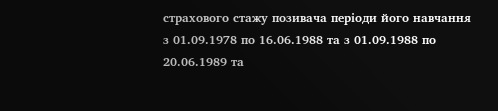страхового стажу позивача періоди його навчання з 01.09.1978 по 16.06.1988 та з 01.09.1988 по 20.06.1989 та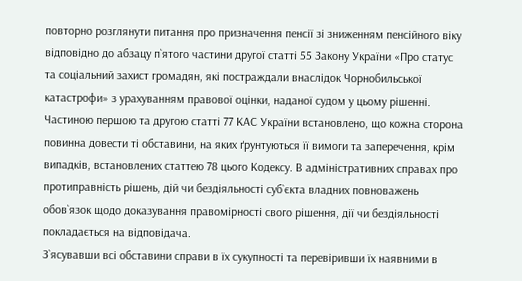повторно розглянути питання про призначення пенсії зі зниженням пенсійного віку відповідно до абзацу п`ятого частини другої статті 55 Закону України «Про статус та соціальний захист громадян, які постраждали внаслідок Чорнобильської катастрофи» з урахуванням правової оцінки, наданої судом у цьому рішенні.
Частиною першою та другою статті 77 КАС України встановлено, що кожна сторона повинна довести ті обставини, на яких ґрунтуються її вимоги та заперечення, крім випадків, встановлених статтею 78 цього Кодексу. В адміністративних справах про протиправність рішень, дій чи бездіяльності суб`єкта владних повноважень обов`язок щодо доказування правомірності свого рішення, дії чи бездіяльності покладається на відповідача.
З`ясувавши всі обставини справи в їх сукупності та перевіривши їх наявними в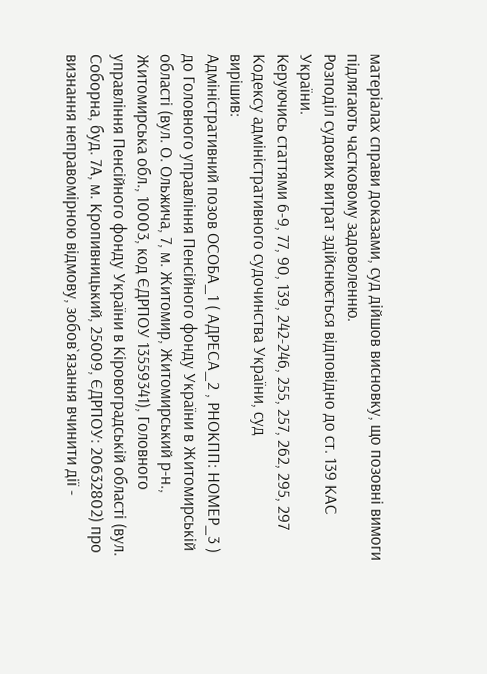матеріалах справи доказами, суд дійшов висновку, що позовні вимоги підлягають частковому задоволенню.
Розподіл судових витрат здійснюється відповідно до ст. 139 КАС України.
Керуючись статтями 6-9, 77, 90, 139, 242-246, 255, 257, 262, 295, 297 Кодексу адміністративного судочинства України, суд
вирішив:
Адміністративний позов ОСОБА_1 ( АДРЕСА_2 , РНОКПП: НОМЕР_3 ) до Головного управління Пенсійного фонду України в Житомирській області (вул. О. Ольжича, 7, м. Житомир, Житомирський р-н., Житомирська обл., 10003, код ЄДРПОУ 13559341), Головного управління Пенсійного фонду України в Кіровоградській області (вул. Соборна, буд. 7А, м. Кропивницький, 25009, ЄДРПОУ: 20632802) про визнання неправомірною відмову, зобов`язання вчинити дії -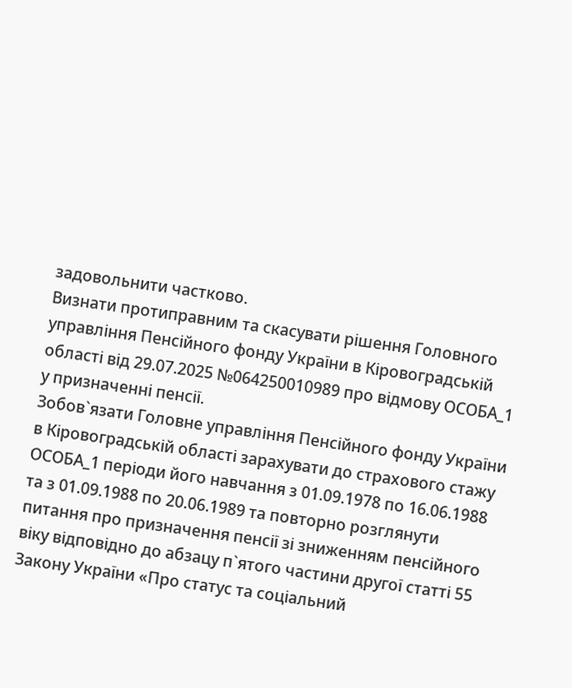задовольнити частково.
Визнати протиправним та скасувати рішення Головного управління Пенсійного фонду України в Кіровоградській області від 29.07.2025 №064250010989 про відмову ОСОБА_1 у призначенні пенсії.
Зобов`язати Головне управління Пенсійного фонду України в Кіровоградській області зарахувати до страхового стажу ОСОБА_1 періоди його навчання з 01.09.1978 по 16.06.1988 та з 01.09.1988 по 20.06.1989 та повторно розглянути питання про призначення пенсії зі зниженням пенсійного віку відповідно до абзацу п`ятого частини другої статті 55 Закону України «Про статус та соціальний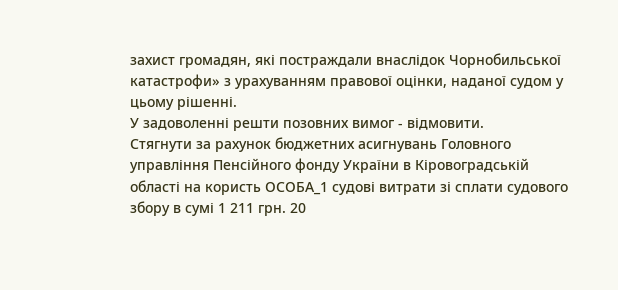захист громадян, які постраждали внаслідок Чорнобильської катастрофи» з урахуванням правової оцінки, наданої судом у цьому рішенні.
У задоволенні решти позовних вимог - відмовити.
Стягнути за рахунок бюджетних асигнувань Головного управління Пенсійного фонду України в Кіровоградській області на користь ОСОБА_1 судові витрати зі сплати судового збору в сумі 1 211 грн. 20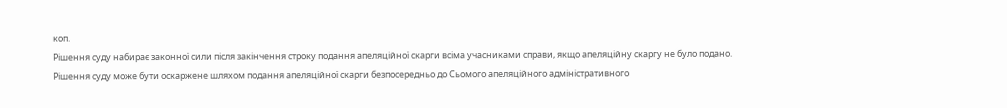коп.
Рішення суду набирає законної сили після закінчення строку подання апеляційної скарги всіма учасниками справи, якщо апеляційну скаргу не було подано.
Рішення суду може бути оскаржене шляхом подання апеляційної скарги безпосередньо до Сьомого апеляційного адміністративного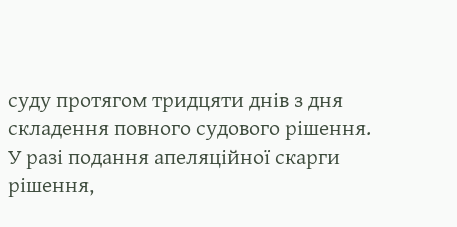суду протягом тридцяти днів з дня складення повного судового рішення.
У разі подання апеляційної скарги рішення,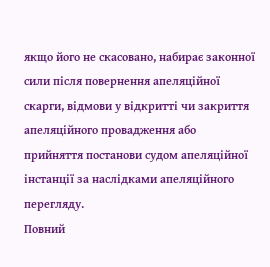якщо його не скасовано, набирає законної сили після повернення апеляційної скарги, відмови у відкритті чи закриття апеляційного провадження або прийняття постанови судом апеляційної інстанції за наслідками апеляційного перегляду.
Повний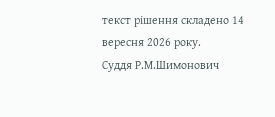текст рішення складено 14 вересня 2026 року.
Суддя Р.М.Шимонович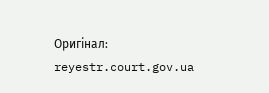Оригінал: reyestr.court.gov.ua